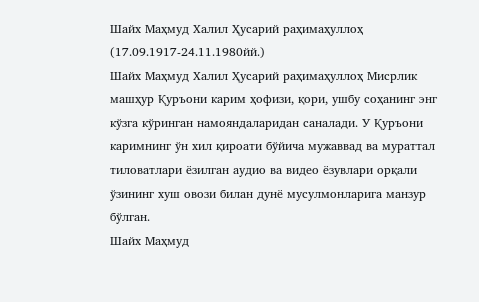Шайх Маҳмуд Халил Ҳусарий раҳимаҳуллоҳ
(17.09.1917-24.11.1980йй.)
Шайх Маҳмуд Халил Ҳусарий раҳимаҳуллоҳ Мисрлик машҳур Қуръони карим ҳофизи, қори, ушбу соҳанинг энг кўзга кўринган намояндаларидан саналади. У Қуръони каримнинг ўн хил қироати бўйича мужаввад ва мураттал тиловатлари ёзилган аудио ва видео ёзувлари орқали ўзининг хуш овози билан дунё мусулмонларига манзур бўлган.
Шайх Маҳмуд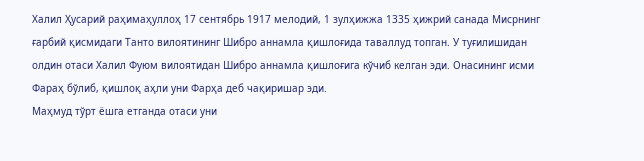Халил Ҳусарий раҳимаҳуллоҳ 17 сентябрь 1917 мелодий, 1 зулҳижжа 1335 ҳижрий санада Мисрнинг ғарбий қисмидаги Танто вилоятининг Шибро аннамла қишлоғида таваллуд топган. У туғилишидан олдин отаси Халил Фуюм вилоятидан Шибро аннамла қишлоғига кўчиб келган эди. Онасининг исми Фараҳ бўлиб, қишлоқ аҳли уни Фарҳа деб чақиришар эди.
Маҳмуд тўрт ёшга етганда отаси уни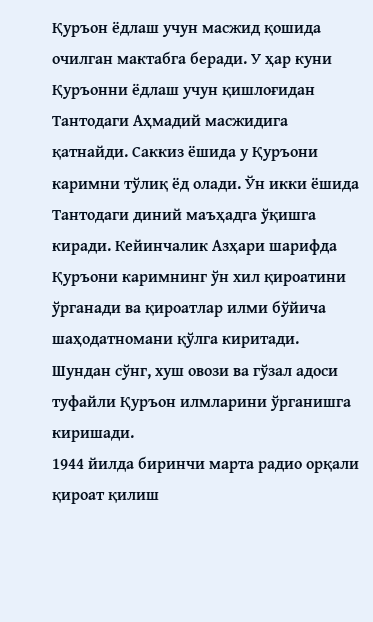Қуръон ёдлаш учун масжид қошида очилган мактабга беради. У ҳар куни Қуръонни ёдлаш учун қишлоғидан Тантодаги Аҳмадий масжидига қатнайди. Саккиз ёшида у Қуръони каримни тўлиқ ёд олади. Ўн икки ёшида Тантодаги диний маъҳадга ўқишга киради. Кейинчалик Азҳари шарифда Қуръони каримнинг ўн хил қироатини ўрганади ва қироатлар илми бўйича шаҳодатномани қўлга киритади. Шундан сўнг, хуш овози ва гўзал адоси туфайли Қуръон илмларини ўрганишга киришади.
1944 йилда биринчи марта радио орқали қироат қилиш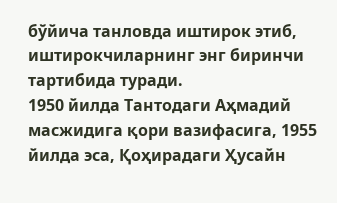бўйича танловда иштирок этиб, иштирокчиларнинг энг биринчи тартибида туради.
1950 йилда Тантодаги Аҳмадий масжидига қори вазифасига, 1955 йилда эса, Қоҳирадаги Ҳусайн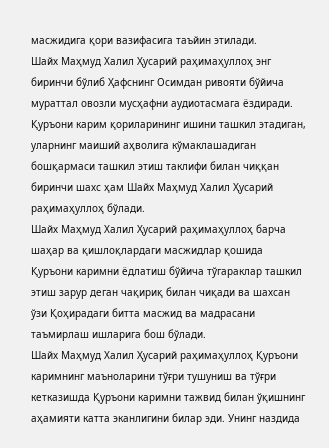масжидига қори вазифасига таъйин этилади.
Шайх Маҳмуд Халил Ҳусарий раҳимаҳуллоҳ энг биринчи бўлиб Ҳафснинг Осимдан ривояти бўйича мураттал овозли мусҳафни аудиотасмага ёздиради. Қуръони карим қориларининг ишини ташкил этадиган, уларнинг маиший аҳволига кўмаклашадиган бошқармаси ташкил этиш таклифи билан чиққан биринчи шахс ҳам Шайх Маҳмуд Халил Ҳусарий раҳимаҳуллоҳ бўлади.
Шайх Маҳмуд Халил Ҳусарий раҳимаҳуллоҳ барча шаҳар ва қишлоқлардаги масжидлар қошида Қуръони каримни ёдлатиш бўйича тўгараклар ташкил этиш зарур деган чақириқ билан чиқади ва шахсан ўзи Қоҳирадаги битта масжид ва мадрасани таъмирлаш ишларига бош бўлади.
Шайх Маҳмуд Халил Ҳусарий раҳимаҳуллоҳ Қуръони каримнинг маъноларини тўғри тушуниш ва тўғри кетказишда Қуръони каримни тажвид билан ўқишнинг аҳамияти катта эканлигини билар эди. Унинг наздида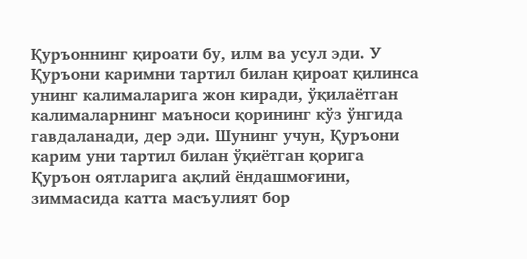Қуръоннинг қироати бу, илм ва усул эди. У Қуръони каримни тартил билан қироат қилинса унинг калималарига жон киради, ўқилаётган калималарнинг маъноси қорининг кўз ўнгида гавдаланади, дер эди. Шунинг учун, Қуръони карим уни тартил билан ўқиётган қорига Қуръон оятларига ақлий ёндашмоғини, зиммасида катта масъулият бор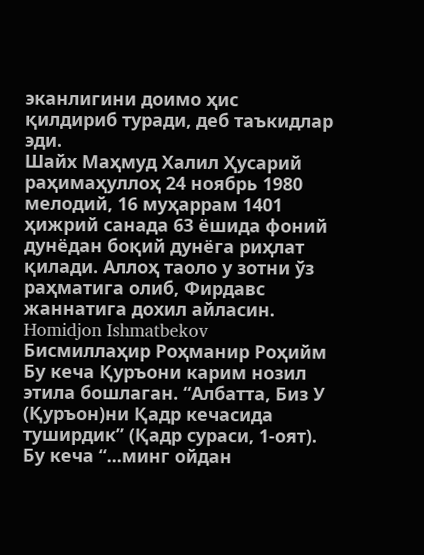эканлигини доимо ҳис қилдириб туради, деб таъкидлар эди.
Шайх Маҳмуд Халил Ҳусарий раҳимаҳуллоҳ 24 ноябрь 1980 мелодий, 16 муҳаррам 1401 ҳижрий санада 63 ёшида фоний дунёдан боқий дунёга риҳлат қилади. Аллоҳ таоло у зотни ўз раҳматига олиб, Фирдавс жаннатига дохил айласин.
Homidjon Ishmatbekov
Бисмиллаҳир Роҳманир Роҳийм
Бу кеча Қуръони карим нозил этила бошлаган. “Албатта, Биз У (Қуръон)ни Қадр кечасида туширдик” (Қадр сураси, 1-оят).
Бу кеча “...минг ойдан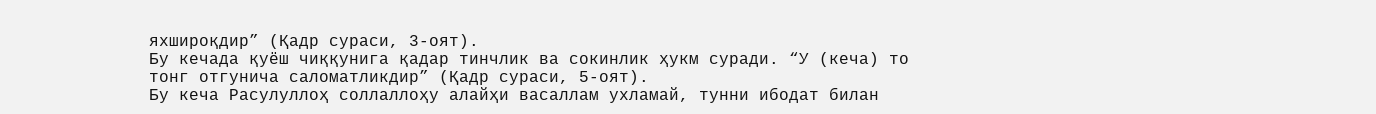яхшироқдир” (Қадр сураси, 3-оят).
Бу кечада қуёш чиққунига қадар тинчлик ва сокинлик ҳукм суради. “У (кеча) то тонг отгунича саломатликдир” (Қадр сураси, 5-оят).
Бу кеча Расулуллоҳ соллаллоҳу алайҳи васаллам ухламай, тунни ибодат билан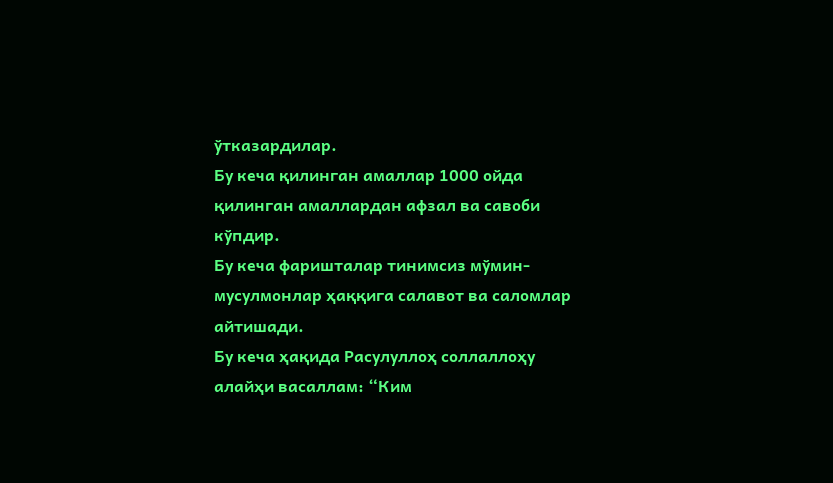ўтказардилар.
Бу кеча қилинган амаллар 1000 ойда қилинган амаллардан афзал ва савоби кўпдир.
Бу кеча фаришталар тинимсиз мўмин-мусулмонлар ҳаққига салавот ва саломлар айтишади.
Бу кеча ҳақида Расулуллоҳ соллаллоҳу алайҳи васаллам: “Ким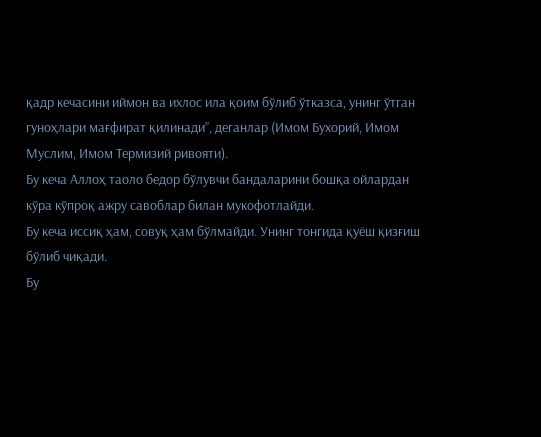қадр кечасини иймон ва ихлос ила қоим бўлиб ўтказса, унинг ўтган гуноҳлари мағфират қилинади”, деганлар (Имом Бухорий, Имом Муслим, Имом Термизий ривояти).
Бу кеча Аллоҳ таоло бедор бўлувчи бандаларини бошқа ойлардан кўра кўпроқ ажру савоблар билан мукофотлайди.
Бу кеча иссиқ ҳам, совуқ ҳам бўлмайди. Унинг тонгида қуёш қизғиш бўлиб чиқади.
Бу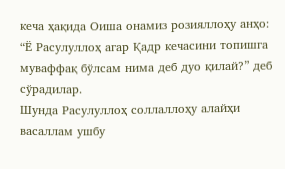кеча ҳақида Оиша онамиз розияллоҳу анҳо: “Ё Расулуллоҳ агар Қадр кечасини топишга муваффақ бўлсам нима деб дуо қилай?” деб сўрадилар.
Шунда Расулуллоҳ соллаллоҳу алайҳи васаллам ушбу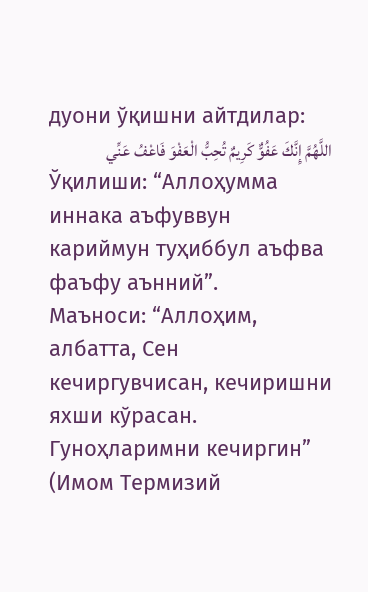дуони ўқишни айтдилар:
اللَّهُمَّ إِنَّكَ عَفُوٌّ كَرِيمٌ تُحِبُّ الْعَفْوَ فَاعْفُ عَنِّي
Ўқилиши: “Аллоҳумма иннака аъфуввун кариймун туҳиббул аъфва фаъфу аънний”.
Маъноси: “Аллоҳим, албатта, Сен кечиргувчисан, кечиришни яхши кўрасан. Гуноҳларимни кечиргин” (Имом Термизий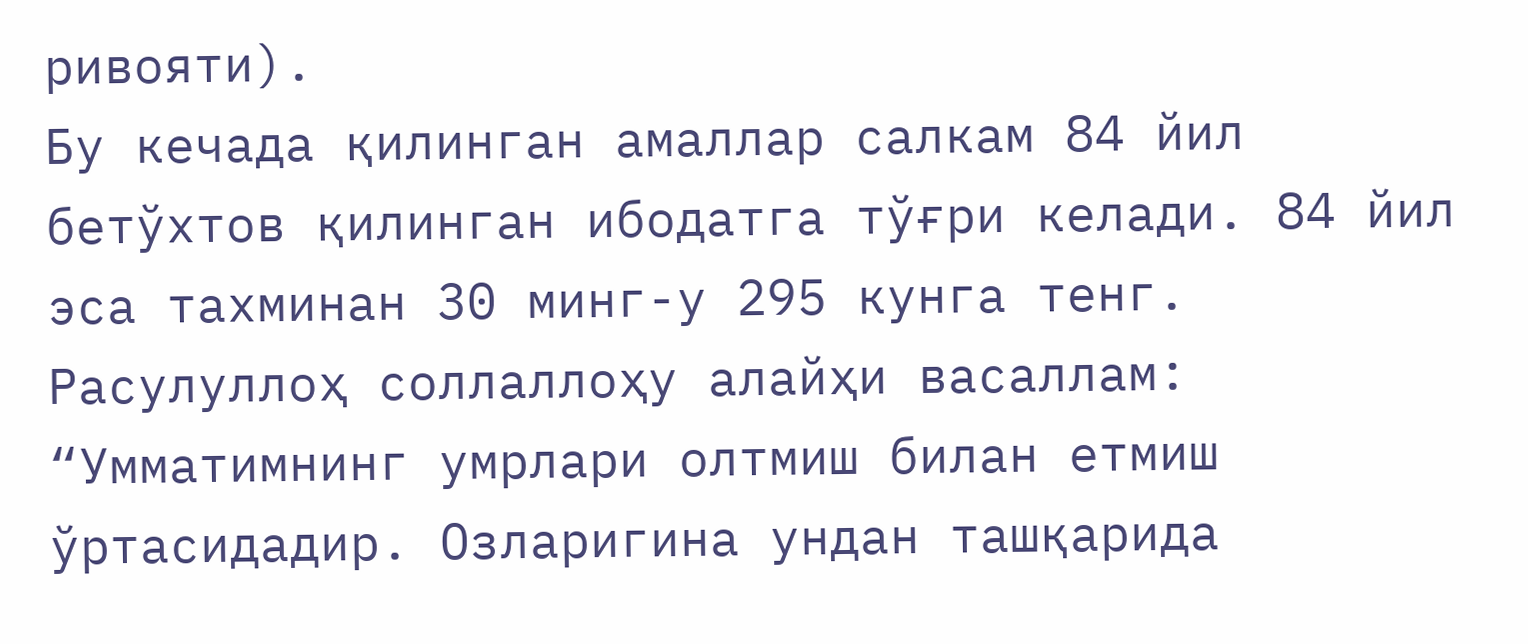ривояти).
Бу кечада қилинган амаллар салкам 84 йил бетўхтов қилинган ибодатга тўғри келади. 84 йил эса тахминан 30 минг-у 295 кунга тенг. Расулуллоҳ соллаллоҳу алайҳи васаллам: “Умматимнинг умрлари олтмиш билан етмиш ўртасидадир. Озларигина ундан ташқарида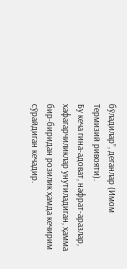бўладилар”, деганлар (Имом Термизий ривояти).
Бу кеча гина-адоват, нафрат-аразлар, хафагарчиликлар унутиладиган, ҳамма бир-биридан розилик ҳамда кечирим сўрайдиган кечадир.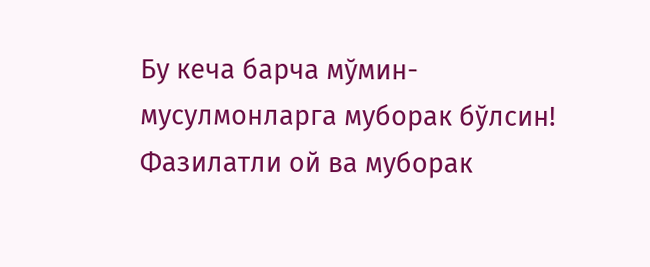Бу кеча барча мўмин-мусулмонларга муборак бўлсин! Фазилатли ой ва муборак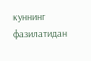куннинг фазилатидан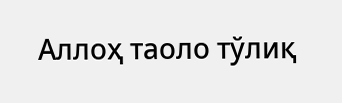Аллоҳ таоло тўлиқ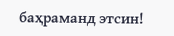баҳраманд этсин!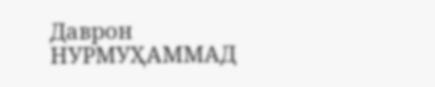Даврон НУРМУҲАММАД